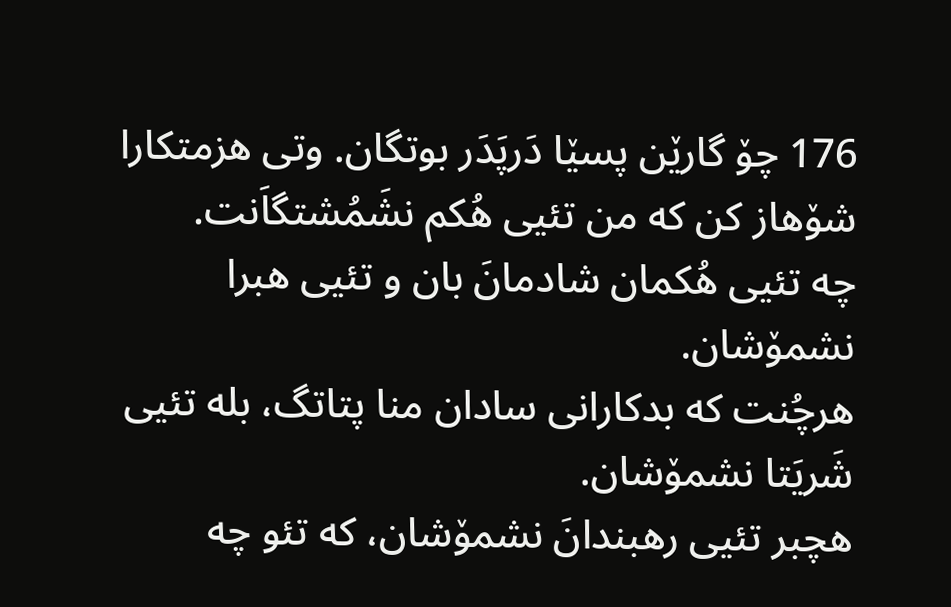176 چۆ گارێن پسێا دَرپَدَر بوتگان. وتی هزمتکارا شۆهاز کن که من تئیی هُکم نشَمُشتگاَنت.
چه تئیی هُکمان شادمانَ بان و تئیی هبرا نشمۆشان.
هرچُنت که بدکارانی سادان منا پتاتگ، بله تئیی شَریَتا نشمۆشان.
هچبر تئیی رهبندانَ نشمۆشان، که تئو چه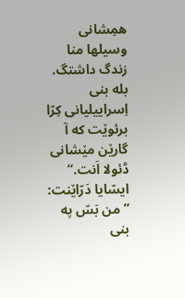همِشانی وسیلها منا زندگ داشتگ.
بله بنی اِسراییلیانی کِرّا برئوێت که آ گارێن مێشانی ڈئولا اَنت.“
ایسّایا دَرّاێنت: ”من بَسّ په بنی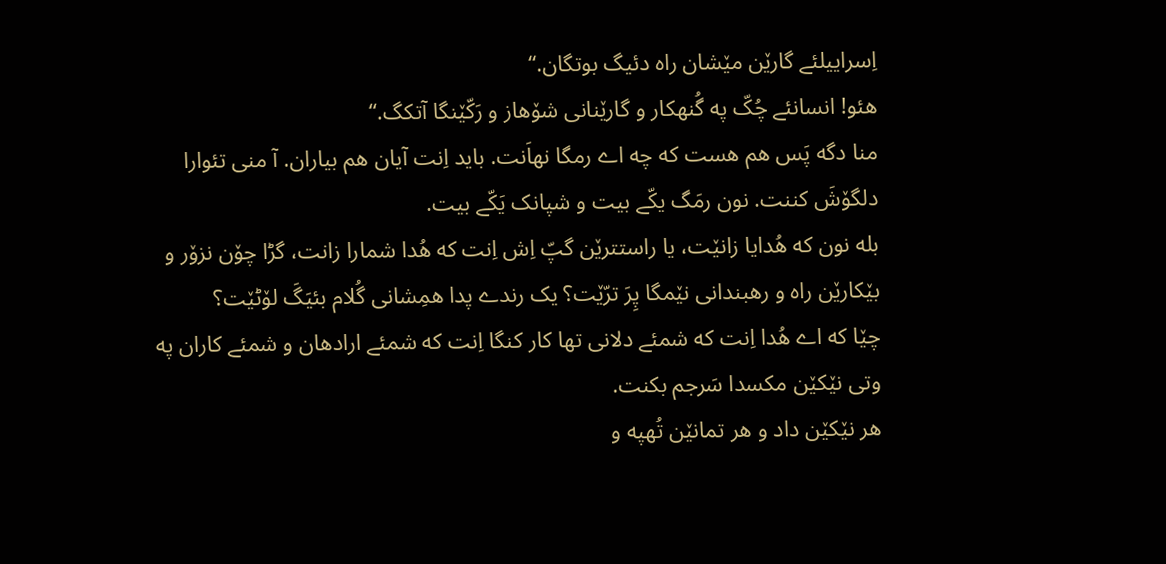اِسراییلئے گارێن مێشان راه دئیگ بوتگان.“
هئو! انسانئے چُکّ په گُنهکار و گارێنانی شۆهاز و رَکّێنگا آتکگ.“
منا دگه پَس هم هست که چه اے رمگا نهاَنت. باید اِنت آیان هم بیاران. آ منی تئوارا دلگۆشَ کننت. نون رمَگ یکّے بیت و شپانک یَکّے بیت.
بله نون که هُدایا زانێت، یا راستترێن گپّ اِش اِنت که هُدا شمارا زانت، گڑا چۆن نزۆر و بێکارێن راه و رهبندانی نێمگا پِرَ ترّێت؟ یک رندے پدا همِشانی گُلام بئیَگَ لۆٹێت؟
چێا که اے هُدا اِنت که شمئے دلانی تها کار کنگا اِنت که شمئے ارادهان و شمئے کاران په وتی نێکێن مکسدا سَرجم بکنت.
هر نێکێن داد و هر تمانێن تُهپه و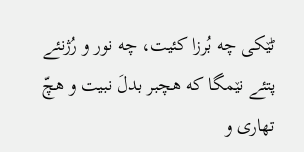ٹێکی چه بُرزا کئیت، چه نور و رُژنئے پتئے نێمگا که هچبر بدلَ نبیت و هچّ تهاری و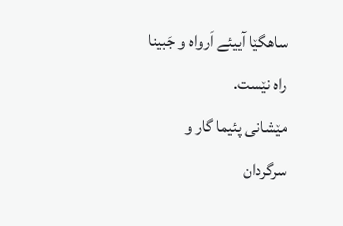ساهگێا آییئے اَرواه و جَبینا راه نێست.
مێشانی پئیما گار و سرگردان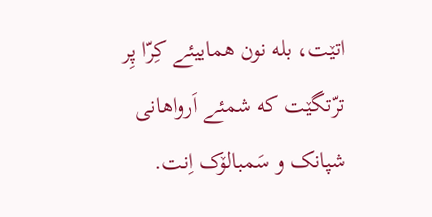اتێت، بله نون هماییئے کِرّا پِر ترّتگێت که شمئے اَرواهانی شپانک و سَمبالۆک اِنت.